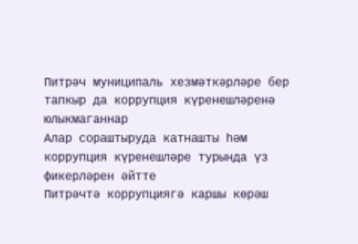Питрәч муниципаль хезмәткәрләре бер тапкыр да коррупция күренешләренә юлыкмаганнар
Алар сораштыруда катнашты һәм коррупция күренешләре турында үз фикерләрен әйтте
Питрәчтә коррупциягә каршы көрәш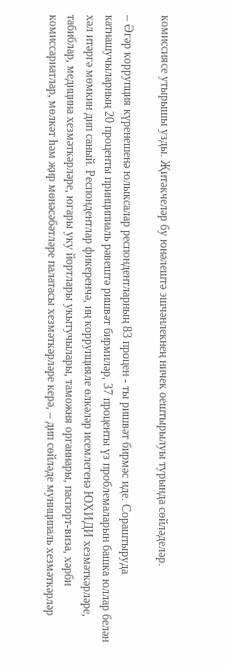комиссиясе утырышы узды. Җитәкчеләр бу юнәлештә эшчәнлекнең ничек оештырылуы турында сөйләделәр.

– Әгәр коррупция күренешенә юлыксалар респондентларның 83 процен - ты ришвәт бирмәс иде. Сораштыруда катнашучыларның 20 проценты принципиаль рәвештә ришвәт бирмиләр, 37 проценты үз проблемаларын башка юллар белән хәл итәргә мөмкин дип саный. Респондентлар фикеренчә, иң коррупцияле өлкәләр исемлегенә ЮХИДИ хезмәткәрләре, табиблар, медицина хезмәткәрләре, югары уку йортлары укытучылары, таможня органнары, паспорт-виза, хәрби комиссариатлар, мөлкәт һәм җир мөнәсәбәтләре палатасы хезмәткәрләре керә, – дип сөйләде муниципаль хезмәткәрләр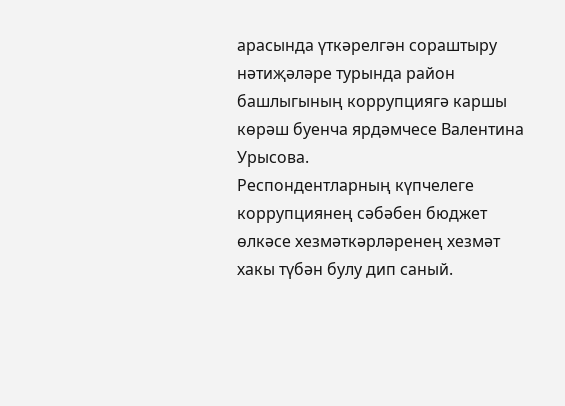арасында үткәрелгән сораштыру нәтиҗәләре турында район башлыгының коррупциягә каршы көрәш буенча ярдәмчесе Валентина Урысова.
Респондентларның күпчелеге коррупциянең сәбәбен бюджет өлкәсе хезмәткәрләренең хезмәт хакы түбән булу дип саный.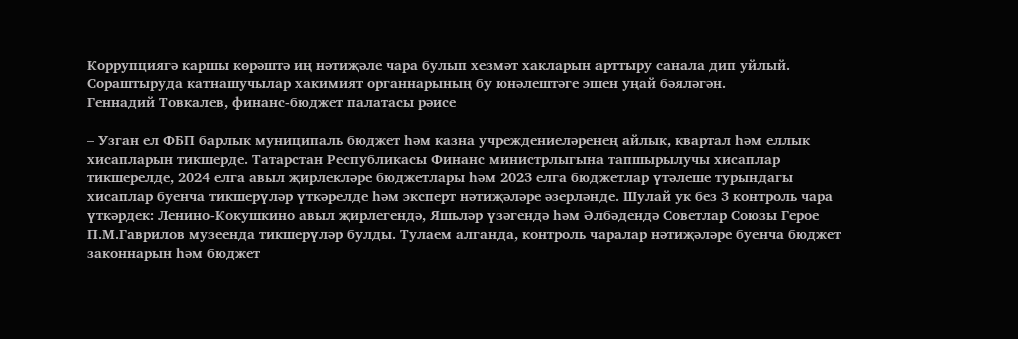Коррупциягә каршы көрәштә иң нәтиҗәле чара булып хезмәт хакларын арттыру санала дип уйлый. Сораштыруда катнашучылар хакимият органнарының бу юнәлештәге эшен уңай бәяләгән.
Геннадий Товкалев, финанс-бюджет палатасы рәисе

– Узган ел ФБП барлык муниципаль бюджет һәм казна учреждениеләренең айлык, квартал һәм еллык хисапларын тикшерде. Татарстан Республикасы Финанс министрлыгына тапшырылучы хисаплар тикшерелде, 2024 елга авыл җирлекләре бюджетлары һәм 2023 елга бюджетлар үтәлеше турындагы хисаплар буенча тикшерүләр үткәрелде һәм эксперт нәтиҗәләре әзерләнде. Шулай ук без 3 контроль чара үткәрдек: Ленино-Кокушкино авыл җирлегендә, Яшьләр үзәгендә һәм Әлбәдендә Советлар Союзы Герое П.М.Гаврилов музеенда тикшерүләр булды. Тулаем алганда, контроль чаралар нәтиҗәләре буенча бюджет законнарын һәм бюджет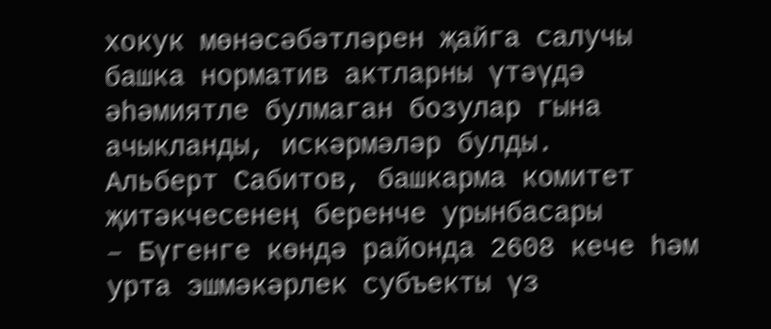хокук мөнәсәбәтләрен җайга салучы башка норматив актларны үтәүдә әһәмиятле булмаган бозулар гына ачыкланды, искәрмәләр булды.
Альберт Сабитов, башкарма комитет җитәкчесенең беренче урынбасары
– Бүгенге көндә районда 2608 кече һәм урта эшмәкәрлек субъекты үз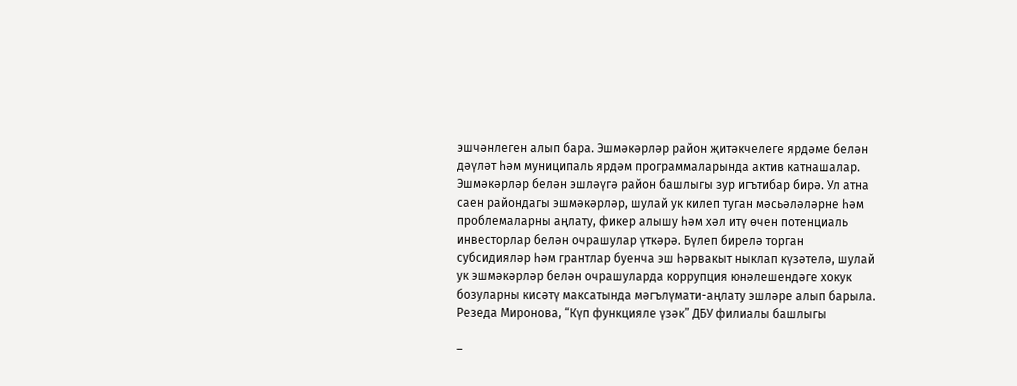эшчәнлеген алып бара. Эшмәкәрләр район җитәкчелеге ярдәме белән дәүләт һәм муниципаль ярдәм программаларында актив катнашалар. Эшмәкәрләр белән эшләүгә район башлыгы зур игътибар бирә. Ул атна саен райондагы эшмәкәрләр, шулай ук килеп туган мәсьәләләрне һәм проблемаларны аңлату, фикер алышу һәм хәл итү өчен потенциаль инвесторлар белән очрашулар үткәрә. Бүлеп бирелә торган субсидияләр һәм грантлар буенча эш һәрвакыт ныклап күзәтелә, шулай ук эшмәкәрләр белән очрашуларда коррупция юнәлешендәге хокук бозуларны кисәтү максатында мәгълүмати-аңлату эшләре алып барыла.
Резеда Миронова, “Күп функцияле үзәк” ДБУ филиалы башлыгы

–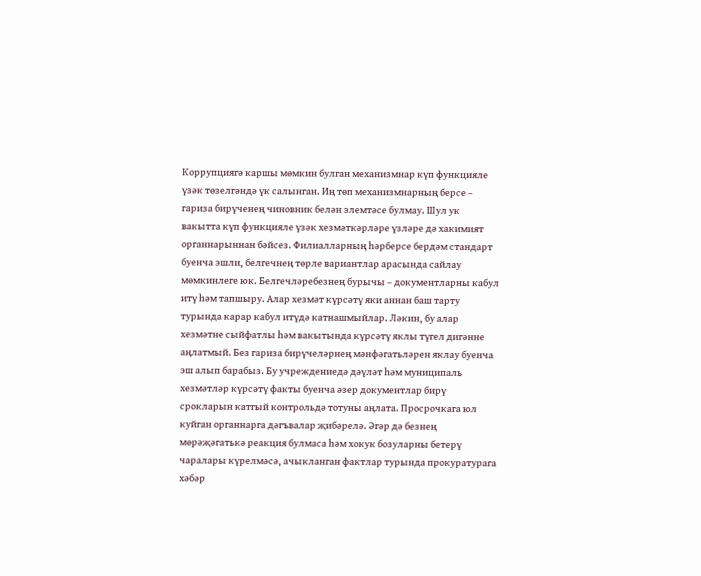Коррупциягә каршы мөмкин булган механизмнар күп функцияле үзәк төзелгәндә үк салынган. Иң төп механизмнарның берсе – гариза бирүченең чиновник белән элемтәсе булмау. Шул ук вакытта күп функцияле үзәк хезмәткәрләре үзләре дә хакимият органнарыннан бәйсез. Филиалларның һәрберсе бердәм стандарт буенча эшли, белгечнең төрле вариантлар арасында сайлау мөмкинлеге юк. Белгечләребезнең бурычы – документларны кабул итү һәм тапшыру. Алар хезмәт күрсәтү яки аннан баш тарту турында карар кабул итүдә катнашмыйлар. Ләкин, бу алар хезмәтне сыйфатлы һәм вакытында күрсәтү яклы түгел дигәнне аңлатмый. Без гариза бирүчеләрнең мәнфәгатьләрен яклау буенча эш алып барабыз. Бу учреждениедә дәүләт һәм муниципаль хезмәтләр күрсәтү факты буенча әзер документлар бирү срокларын катгый контрольдә тотуны аңлата. Просрочкага юл куйган органнарга дәгъвалар җибәрелә. Әгәр дә безнең мөрәҗәгатькә реакция булмаса һәм хокук бозуларны бетерү чаралары күрелмәсә, ачыкланган фактлар турында прокуратурага хәбәр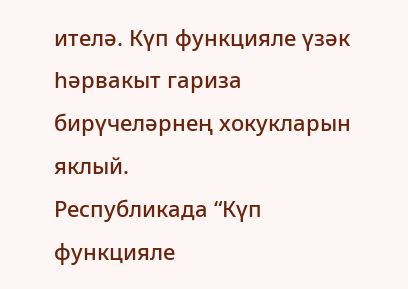ителә. Күп функцияле үзәк һәрвакыт гариза бирүчеләрнең хокукларын яклый.
Республикада “Күп функцияле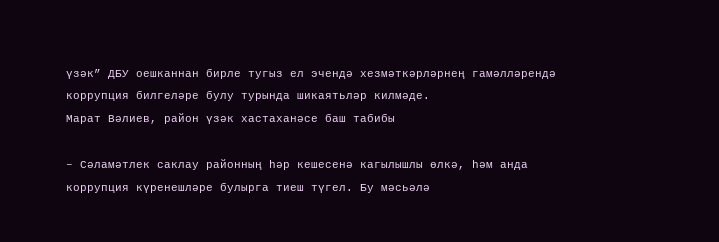үзәк” ДБУ оешканнан бирле тугыз ел эчендә хезмәткәрләрнең гамәлләрендә коррупция билгеләре булу турында шикаятьләр килмәде.
Марат Вәлиев, район үзәк хастаханәсе баш табибы

– Сәламәтлек саклау районның һәр кешесенә кагылышлы өлкә, һәм анда коррупция күренешләре булырга тиеш түгел. Бу мәсьәлә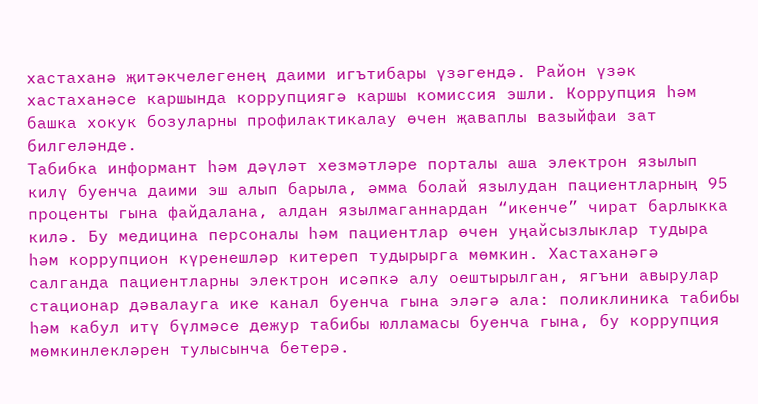хастаханә җитәкчелегенең даими игътибары үзәгендә. Район үзәк хастаханәсе каршында коррупциягә каршы комиссия эшли. Коррупция һәм башка хокук бозуларны профилактикалау өчен җаваплы вазыйфаи зат билгеләнде.
Табибка информант һәм дәүләт хезмәтләре порталы аша электрон язылып килү буенча даими эш алып барыла, әмма болай язылудан пациентларның 95 проценты гына файдалана, алдан язылмаганнардан “икенче” чират барлыкка килә. Бу медицина персоналы һәм пациентлар өчен уңайсызлыклар тудыра һәм коррупцион күренешләр китереп тудырырга мөмкин. Хастаханәгә салганда пациентларны электрон исәпкә алу оештырылган, ягъни авырулар стационар дәвалауга ике канал буенча гына эләгә ала: поликлиника табибы һәм кабул итү бүлмәсе дежур табибы юлламасы буенча гына, бу коррупция мөмкинлекләрен тулысынча бетерә.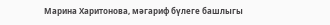Марина Харитонова, мәгариф бүлеге башлыгы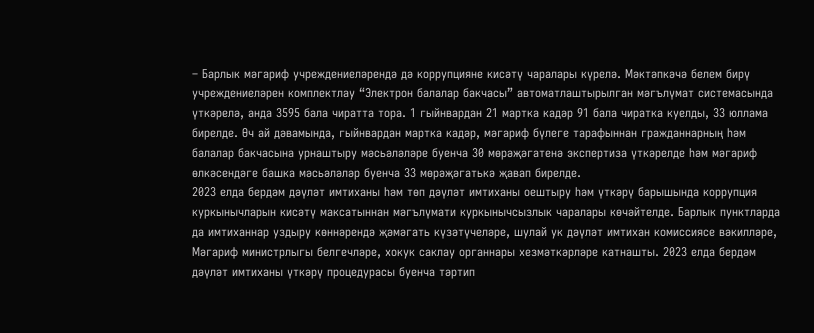– Барлык мәгариф учреждениеләрендә дә коррупцияне кисәтү чаралары күрелә. Мәктәпкәчә белем бирү учреждениеләрен комплектлау “Электрон балалар бакчасы” автоматлаштырылган мәгълүмат системасында үткәрелә, анда 3595 бала чиратта тора. 1 гыйнвардан 21 мартка кадәр 91 бала чиратка куелды, 33 юллама бирелде. Өч ай дәвамында, гыйнвардан мартка кадәр, мәгариф бүлеге тарафыннан гражданнарның һәм балалар бакчасына урнаштыру мәсьәләләре буенча 30 мөрәҗәгатенә экспертиза үткәрелде һәм мәгариф өлкәсендәге башка мәсьәләләр буенча 33 мөрәҗәгатькә җавап бирелде.
2023 елда бердәм дәүләт имтиханы һәм төп дәүләт имтиханы оештыру һәм үткәрү барышында коррупция куркынычларын кисәтү максатыннан мәгълүмати куркынычсызлык чаралары көчәйтелде. Барлык пунктларда да имтиханнар уздыру көннәрендә җәмәгать күзәтүчеләре, шулай ук дәүләт имтихан комиссиясе вәкилләре, Мәгариф министрлыгы белгечләре, хокук саклау органнары хезмәткәрләре катнашты. 2023 елда бердәм дәүләт имтиханы үткәрү процедурасы буенча тәртип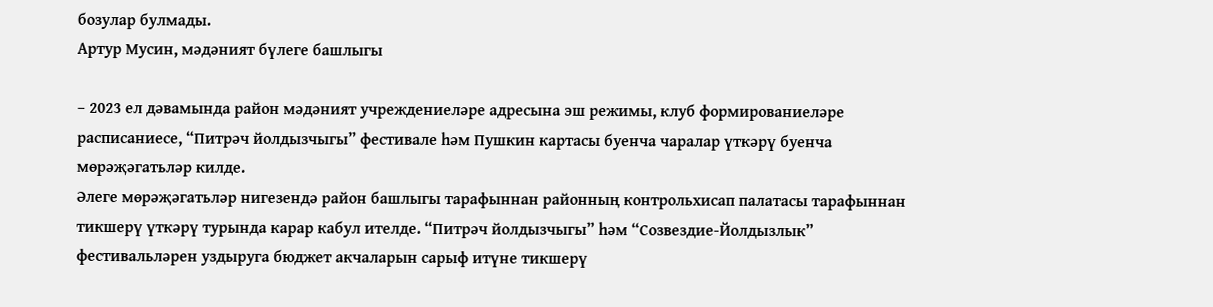бозулар булмады.
Артур Мусин, мәдәният бүлеге башлыгы

– 2023 ел дәвамында район мәдәният учреждениеләре адресына эш режимы, клуб формированиеләре расписаниесе, “Питрәч йолдызчыгы” фестивале һәм Пушкин картасы буенча чаралар үткәрү буенча мөрәҗәгатьләр килде.
Әлеге мөрәҗәгатьләр нигезендә район башлыгы тарафыннан районның контрольхисап палатасы тарафыннан тикшерү үткәрү турында карар кабул ителде. “Питрәч йолдызчыгы” һәм “Созвездие-Йолдызлык” фестивальләрен уздыруга бюджет акчаларын сарыф итүне тикшерү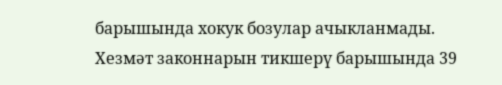барышында хокук бозулар ачыкланмады. Хезмәт законнарын тикшерү барышында 39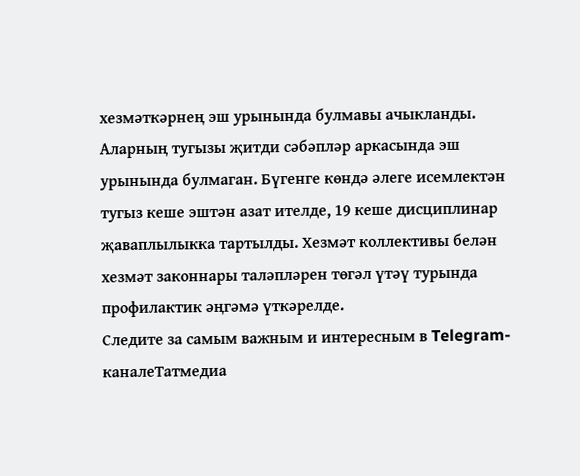хезмәткәрнең эш урынында булмавы ачыкланды. Аларның тугызы җитди сәбәпләр аркасында эш урынында булмаган. Бүгенге көндә әлеге исемлектән тугыз кеше эштән азат ителде, 19 кеше дисциплинар җаваплылыкка тартылды. Хезмәт коллективы белән хезмәт законнары таләпләрен төгәл үтәү турында профилактик әңгәмә үткәрелде.
Следите за самым важным и интересным в Telegram-каналеТатмедиа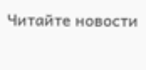Читайте новости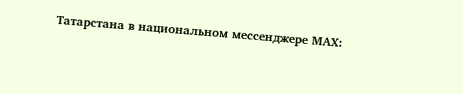Татарстана в национальном мессенджере MАХ: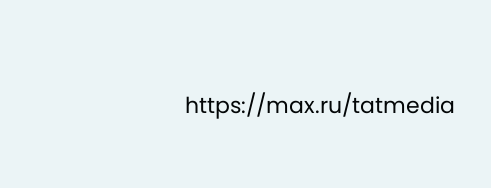https://max.ru/tatmedia